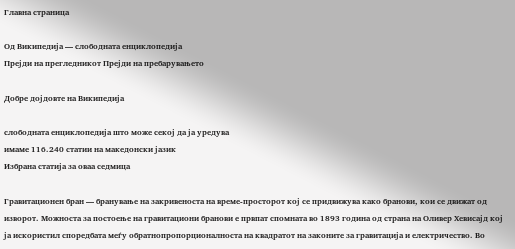Главна страница

Од Википедија — слободната енциклопедија
Прејди на прегледникот Прејди на пребарувањето

Добре дојдовте на Википедија

слободната енциклопедија што може секој да ја уредува
имаме 116.240 статии на македонски јазик
Избрана статија за оваа седмица

Гравитационен бран — бранување на закривеноста на време-просторот кој се придвижува како бранови, кои се движат од изворот. Можноста за постоење на гравитациони бранови е првпат спомната во 1893 година од страна на Оливер Хевисајд кој ја искористил споредбата меѓу обратнопропорционалноста на квадратот на законите за гравитација и електричество. Во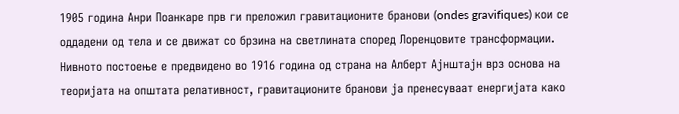1905 година Анри Поанкаре прв ги преложил гравитационите бранови (ondes gravifiques) кои се оддадени од тела и се движат со брзина на светлината според Лоренцовите трансформации. Нивното постоење е предвидено во 1916 година од страна на Алберт Ајнштајн врз основа на теоријата на општата релативност, гравитационите бранови ја пренесуваат енергијата како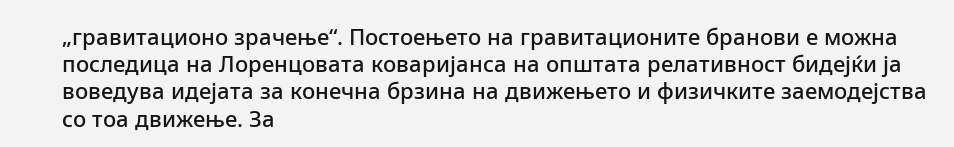„гравитационо зрачење“. Постоењето на гравитационите бранови е можна последица на Лоренцовата коваријанса на општата релативност бидејќи ја воведува идејата за конечна брзина на движењето и физичките заемодејства со тоа движење. За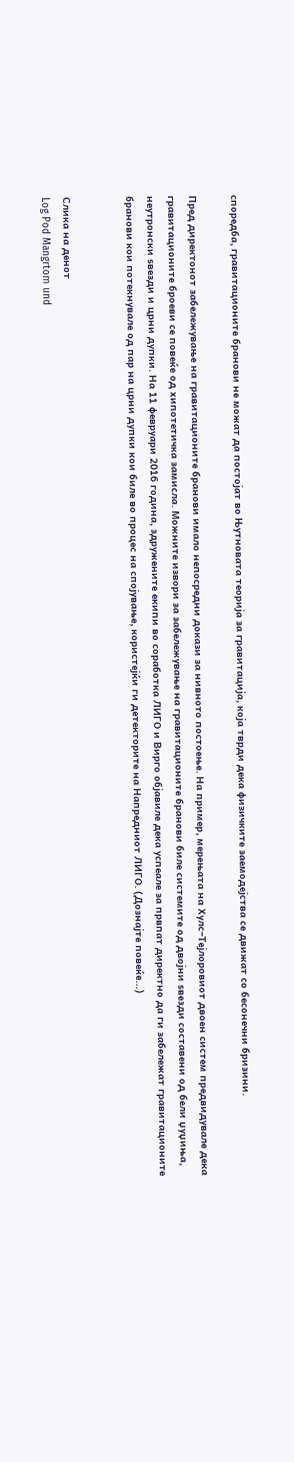споредба, гравитационите бранови не можат да постојат во Њутновата теорија за гравитација, која тврди дека физичките заемодејства се движат со бесонечни бризини.

Пред директонот забележување на гравитационите бранови имало непосредни докази за нивното постоење. На пример, мерењата на Хулс–Тејлоровиот двоен систем предвидувале дека гравитационите броеви се повеќе од хипотетичка замисла. Можните извори за забележување на гравитационите бранови биле системите од двојни ѕвезди составени од бели џуџиња, неутронски ѕвезди и црни дупки. На 11 февруари 2016 година, здружените екипи во соработка ЛИГО и Вирго објавиле дека успеале за првпат директно да ги забележат гравитационите бранови кои потекнувале од пар на црни дупки кои биле во процес на спојување, користејќи ги детекторите на Напредниот ЛИГО. (Дознајте повеќе...)


Слика на денот
Log Pod Mangrtom und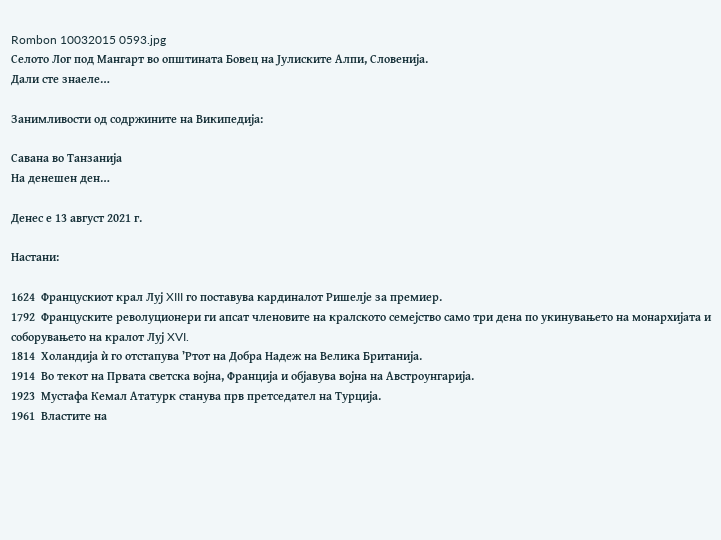Rombon 10032015 0593.jpg
Селото Лог под Мангарт во општината Бовец на Јулиските Алпи, Словенија.
Дали сте знаеле…

Занимливости од содржините на Википедија:

Савана во Танзанија
На денешен ден…

Денес е 13 август 2021 г.

Настани:

1624  Францускиот крал Луј XIII го поставува кардиналот Ришелје за премиер.
1792  Француските револуционери ги апсат членовите на кралското семејство само три дена по укинувањето на монархијата и соборувањето на кралот Луј XVI.
1814  Холандија ѝ го отстапува ’Ртот на Добра Надеж на Велика Британија.
1914  Во текот на Првата светска војна, Франција и објавува војна на Австроунгарија.
1923  Мустафа Кемал Ататурк станува прв претседател на Турција.
1961  Властите на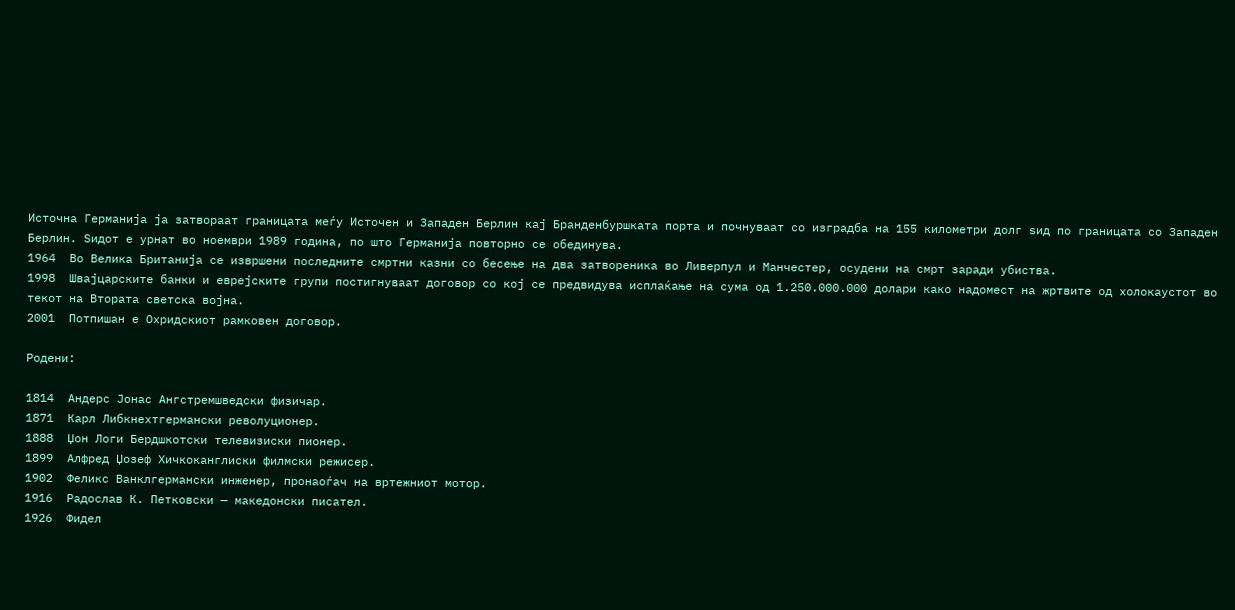Источна Германија ја затвораат границата меѓу Источен и Западен Берлин кај Бранденбуршката порта и почнуваат со изградба на 155 километри долг ѕид по границата со Западен Берлин. Ѕидот е урнат во ноември 1989 година, по што Германија повторно се обединува.
1964  Во Велика Британија се извршени последните смртни казни со бесење на два затвореника во Ливерпул и Манчестер, осудени на смрт заради убиства.
1998  Швајцарските банки и еврејските групи постигнуваат договор со кој се предвидува исплаќање на сума од 1.250.000.000 долари како надомест на жртвите од холокаустот во текот на Втората светска војна.
2001  Потпишан е Охридскиот рамковен договор.

Родени:

1814  Андерс Јонас Ангстремшведски физичар.
1871  Карл Либкнехтгермански револуционер.
1888  Џон Логи Бердшкотски телевизиски пионер.
1899  Алфред Џозеф Хичкоканглиски филмски режисер.
1902  Феликс Ванклгермански инженер, пронаоѓач на вртежниот мотор.
1916  Радослав К. Петковски — македонски писател.
1926  Фидел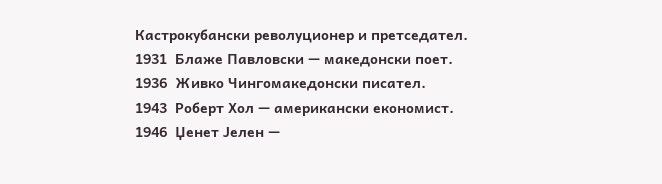Кастрокубански револуционер и претседател.
1931  Блаже Павловски — македонски поет.
1936  Живко Чингомакедонски писател.
1943  Роберт Хол — американски економист.
1946  Џенет Јелен —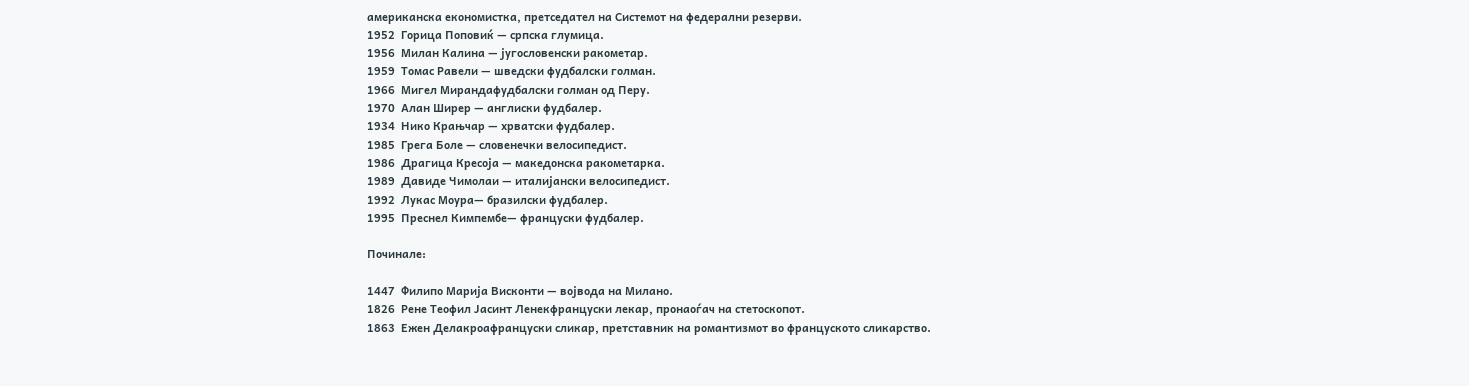американска економистка, претседател на Системот на федерални резерви.
1952  Горица Поповиќ — српска глумица.
1956  Милан Калина — југословенски ракометар.
1959  Томас Равели — шведски фудбалски голман.
1966  Мигел Мирандафудбалски голман од Перу.
1970  Алан Ширер — англиски фудбалер.
1934  Нико Крањчар — хрватски фудбалер.
1985  Грега Боле — словенечки велосипедист.
1986  Драгица Кресоја — македонска ракометарка.
1989  Давиде Чимолаи — италијански велосипедист.
1992  Лукас Моура— бразилски фудбалер.
1995  Преснел Кимпембе— француски фудбалер.

Починале:

1447  Филипо Марија Висконти — војвода на Милано.
1826  Рене Теофил Јасинт Ленекфранцуски лекар, пронаоѓач на стетоскопот.
1863  Ежен Делакроафранцуски сликар, претставник на романтизмот во француското сликарство.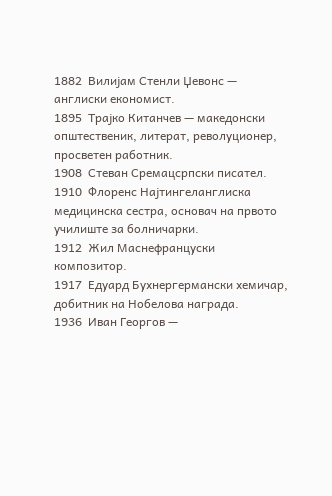1882  Вилијам Стенли Џевонс — англиски економист.
1895  Трајко Китанчев — македонски општественик, литерат, револуционер, просветен работник.
1908  Стеван Сремацсрпски писател.
1910  Флоренс Најтингеланглиска медицинска сестра, основач на првото училиште за болничарки.
1912  Жил Маснефранцуски композитор.
1917  Едуард Бухнергермански хемичар, добитник на Нобелова награда.
1936  Иван Георгов —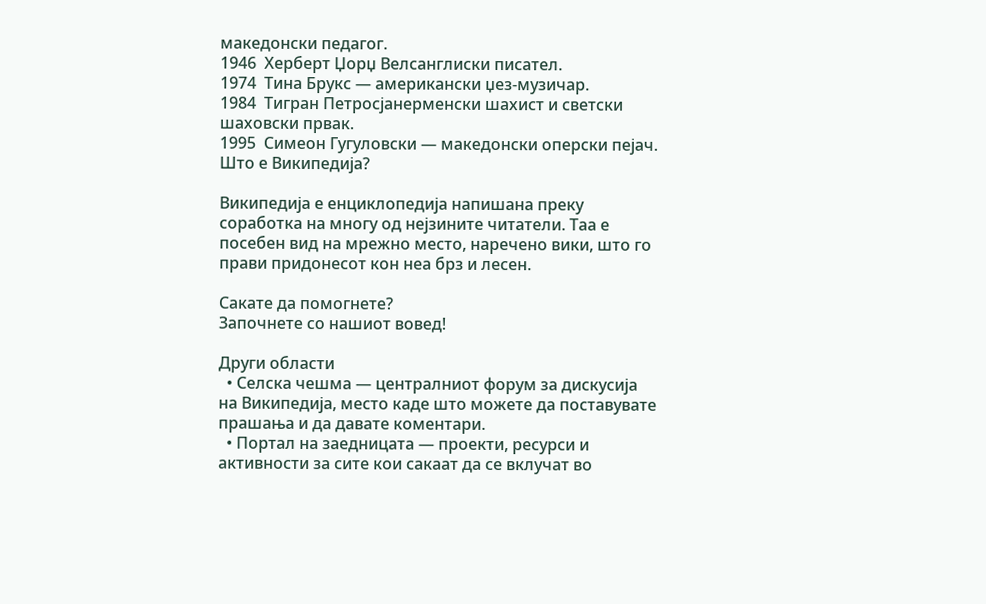македонски педагог.
1946  Херберт Џорџ Велсанглиски писател.
1974  Тина Брукс — американски џез-музичар.
1984  Тигран Петросјанерменски шахист и светски шаховски првак.
1995  Симеон Гугуловски — македонски оперски пејач.
Што е Википедија?

Википедија е енциклопедија напишана преку соработка на многу од нејзините читатели. Таа е посебен вид на мрежно место, наречено вики, што го прави придонесот кон неа брз и лесен.

Сакате да помогнете?
Започнете со нашиот вовед!

Други области
  • Селска чешма — централниот форум за дискусија на Википедија, место каде што можете да поставувате прашања и да давате коментари.
  • Портал на заедницата — проекти, ресурси и активности за сите кои сакаат да се вклучат во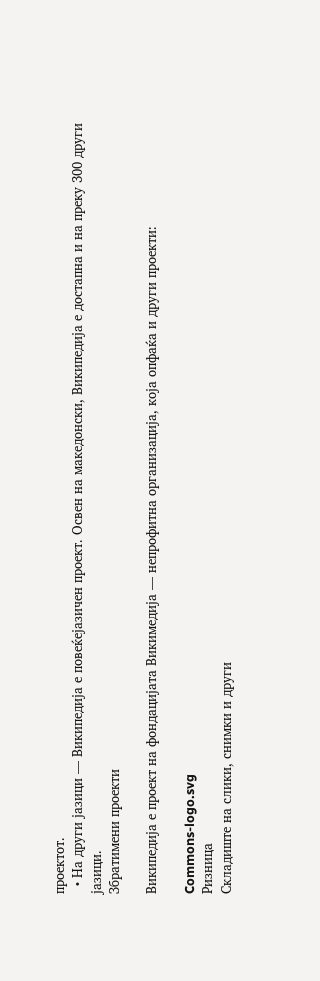проектот.
  • На други јазици — Википедија е повеќејазичен проект. Освен на македонски, Википедија е достапна и на преку 300 други јазици.
Збратимени проекти

Википедија е проект на фондацијата Викимедија — непрофитна организација, која опфаќа и други проекти:

Commons-logo.svg
Ризница
Складиште на слики, снимки и други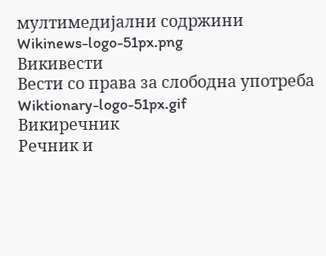мултимедијални содржини
Wikinews-logo-51px.png
Викивести
Вести со права за слободна употреба
Wiktionary-logo-51px.gif
Викиречник
Речник и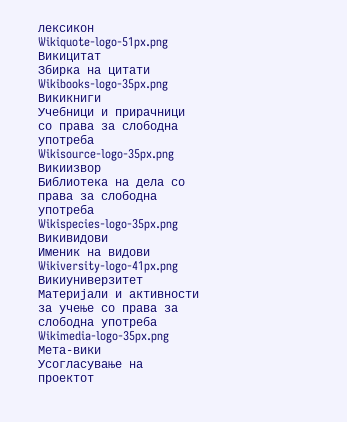лексикон
Wikiquote-logo-51px.png
Викицитат
Збирка на цитати
Wikibooks-logo-35px.png
Викикниги
Учебници и прирачници со права за слободна употреба
Wikisource-logo-35px.png
Викиизвор
Библиотека на дела со права за слободна употреба
Wikispecies-logo-35px.png
Викивидови
Именик на видови
Wikiversity-logo-41px.png
Викиуниверзитет
Материјали и активности за учење со права за слободна употреба
Wikimedia-logo-35px.png
Мета-вики
Усогласување на проектот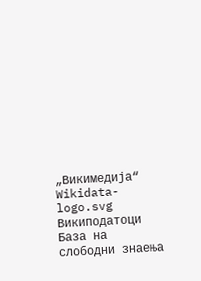„Викимедија“
Wikidata-logo.svg
Википодатоци
База на слободни знаења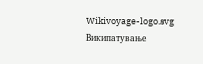Wikivoyage-logo.svg
Википатување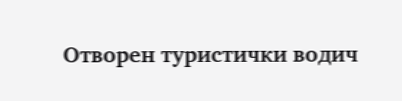Отворен туристички водич